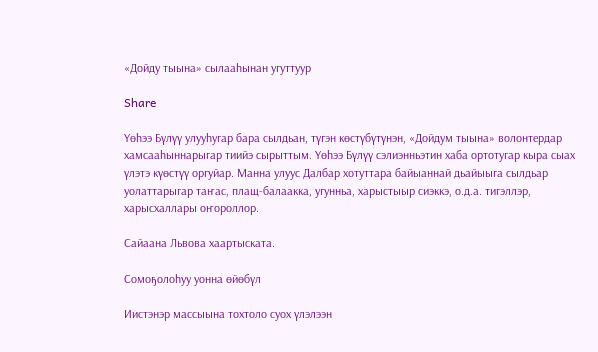«Дойду тыына» сылааһынан угуттуур

Share

Үөһээ Бүлүү улууһугар бара сылдьан, түгэн көстүбүтүнэн, «Дойдум тыына» волонтердар хамсааһыннарыгар тиийэ сырыттым. Үөһээ Бүлүү сэлиэнньэтин хаба ортотугар кыра сыах үлэтэ күөстүү оргуйар. Манна улуус Далбар хотуттара байыаннай дьайыыга сылдьар уолаттарыгар таҥас, плащ-балаакка, угунньа, харыстыыр сиэккэ, о.д.а. тигэллэр, харысхаллары оҥороллор.

Сайаана Львова хаартыската.

Сомоҕолоһуу уонна өйөбүл

Иистэнэр массыына тохтоло суох үлэлээн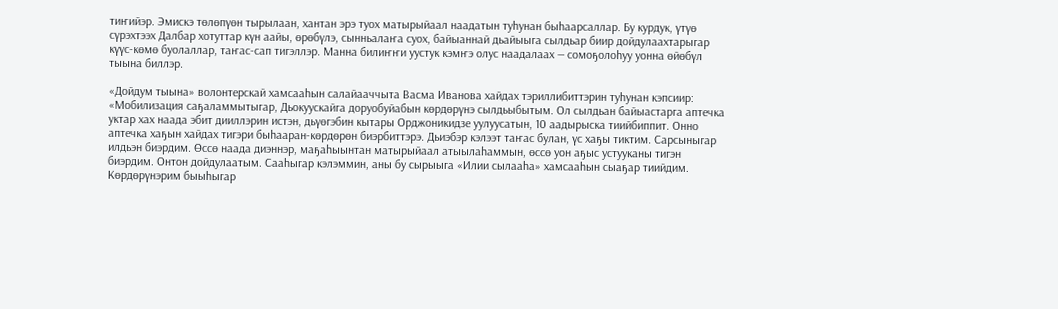тиҥийэр. Эмискэ төлөпүөн тырылаан, хантан эрэ туох матырыйаал наадатын туһунан быһаарсаллар. Бу курдук, үтүө сүрэхтээх Далбар хотуттар күн аайы, өрөбүлэ, сынньалаҥа суох, байыаннай дьайыыга сылдьар биир дойдулаахтарыгар күүс-көмө буолаллар, таҥас-сап тигэллэр. Манна билиҥҥи уустук кэмҥэ олус наадалаах — сомоҕолоһуу уонна өйөбүл тыына биллэр.

«Дойдум тыына» волонтерскай хамсааһын салайааччыта Васма Иванова хайдах тэриллибиттэрин туһунан кэпсиир: «Мобилизация саҕаламмытыгар, Дьокуускайга доруобуйабын көрдөрүнэ сылдьыбытым. Ол сылдьан байыастарга аптечка уктар хах наада эбит дииллэрин истэн, дьүөгэбин кытары Орджоникидзе уулуусатын, 10 аадырыска тиийбиппит. Онно аптечка хаҕын хайдах тигэри быһааран-көрдөрөн биэрбиттэрэ. Дьиэбэр кэлээт таҥас булан, үс хаҕы тиктим. Сарсыныгар илдьэн биэрдим. Өссө наада диэннэр, маҕаһыынтан матырыйаал атыылаһаммын, өссө уон аҕыс устууканы тигэн биэрдим. Онтон дойдулаатым. Сааһыгар кэлэммин, аны бу сырыыга «Илии сылааһа» хамсааһын сыаҕар тиийдим. Көрдөрүнэрим быыһыгар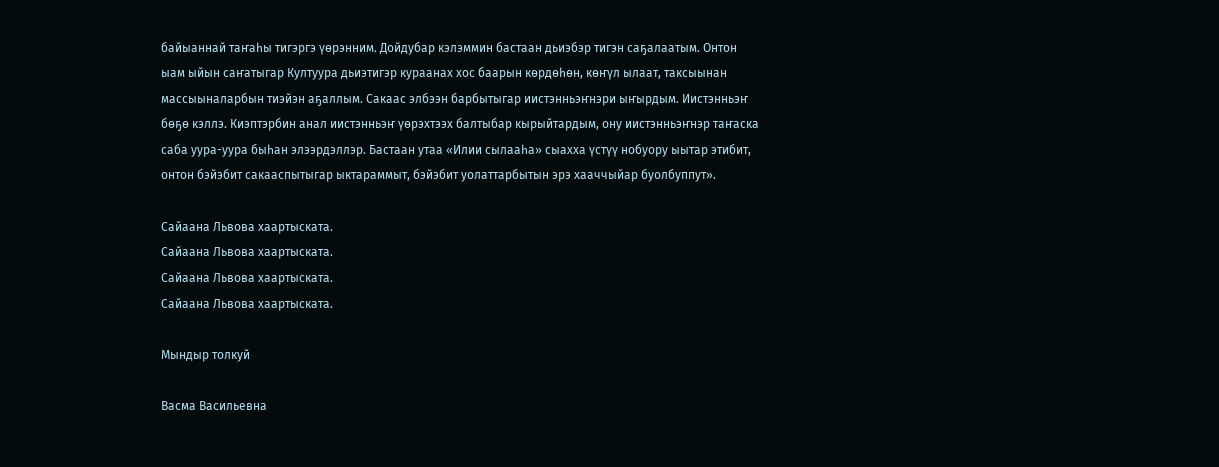байыаннай таҥаһы тигэргэ үөрэнним. Дойдубар кэлэммин бастаан дьиэбэр тигэн саҕалаатым. Онтон ыам ыйын саҥатыгар Култуура дьиэтигэр кураанах хос баарын көрдөһөн, көҥүл ылаат, таксыынан массыыналарбын тиэйэн аҕаллым. Сакаас элбээн барбытыгар иистэнньэҥнэри ыҥырдым. Иистэнньэҥ бөҕө кэллэ. Киэптэрбин анал иистэнньэҥ үөрэхтээх балтыбар кырыйтардым, ону иистэнньэҥнэр таҥаска саба уура-уура быһан элээрдэллэр. Бастаан утаа «Илии сылааһа» сыахха үстүү нобуору ыытар этибит, онтон бэйэбит сакааспытыгар ыктараммыт, бэйэбит уолаттарбытын эрэ хааччыйар буолбуппут».

Сайаана Львова хаартыската.
Сайаана Львова хаартыската.
Сайаана Львова хаартыската.
Сайаана Львова хаартыската.

Мындыр толкуй

Васма Васильевна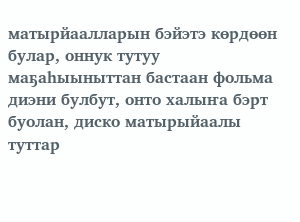матырйаалларын бэйэтэ көрдөөн булар, оннук тутуу маҕаһыыныттан бастаан фольма диэни булбут, онто халыҥа бэрт буолан, диско матырыйаалы туттар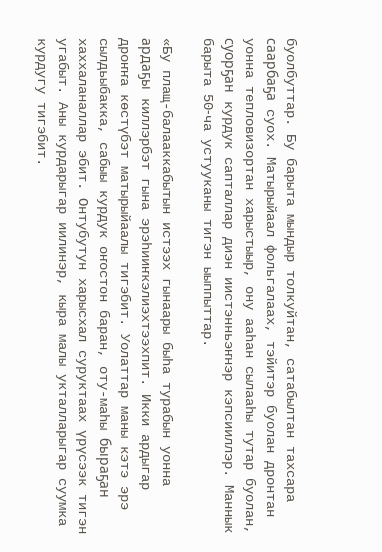буолбуттар. Бу барыта мындыр толкуйтан, сатабылтан тахсара саарбаҕа суох. Матырыйаал фольгалаах, тэйитэр буолан дронтан уонна тепловизортан харыстыыр, ону ааһан сылааһы тутар буолан, суорҕан курдук сапталлар диэн иистэнньэҥнэр кэпсииллэр. Маннык барыта 50‑ча устууканы тигэн ыыппыттар.

«Бу плащ-балааккабытын истээх гынаары быһа турабын уонна ардаҕы киллэрбэт гына эрэһииҥкэлиэхтээхпит. Икки ардыгар дроҥҥа көстүбэт матырыйаалы тигэбит. Уолаттар маны кэтэ эрэ сылдьыбакка, сабыы курдук оҥостон баран, оту-маһы быраҕан хаххаланаллар эбит. Онтубутун харысхал суруктаах үрүсээк тигэн угабыт. Аны курдарыгар иилинэр, кыра малы укталларыгар суумка курдугу тигэбит.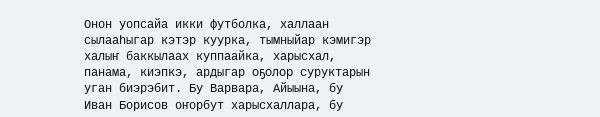Онон уопсайа икки футболка, халлаан сылааһыгар кэтэр куурка, тымныйар кэмигэр халыҥ баккылаах куппаайка, харысхал, панама, киэпкэ, ардыгар оҕолор суруктарын уган биэрэбит. Бу Варвара, Айыына, бу Иван Борисов оҥорбут харысхаллара, бу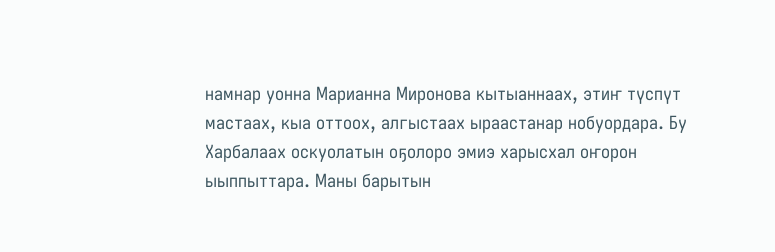намнар уонна Марианна Миронова кытыаннаах, этиҥ түспүт мастаах, кыа оттоох, алгыстаах ыраастанар нобуордара. Бу Харбалаах оскуолатын оҕолоро эмиэ харысхал оҥорон ыыппыттара. Маны барытын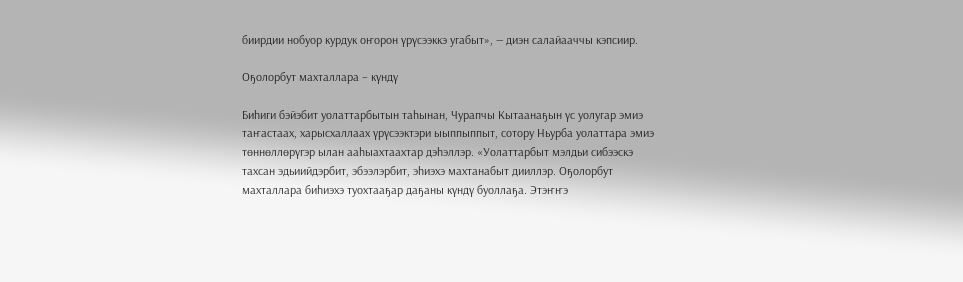биирдии нобуор курдук оҥорон үрүсээккэ угабыт», — диэн салайааччы кэпсиир.

Оҕолорбут махталлара – күндү

Биһиги бэйэбит уолаттарбытын таһынан, Чурапчы Кытаанаҕын үс уолугар эмиэ таҥастаах, харысхаллаах үрүсээктэри ыыппыппыт, сотору Ньурба уолаттара эмиэ төннөллөрүгэр ылан ааһыахтаахтар дэһэллэр. «Уолаттарбыт мэлдьи сибээскэ тахсан эдьиийдэрбит, эбээлэрбит, эһиэхэ махтанабыт дииллэр. Оҕолорбут махталлара биһиэхэ туохтааҕар даҕаны күндү буоллаҕа. Этэҥҥэ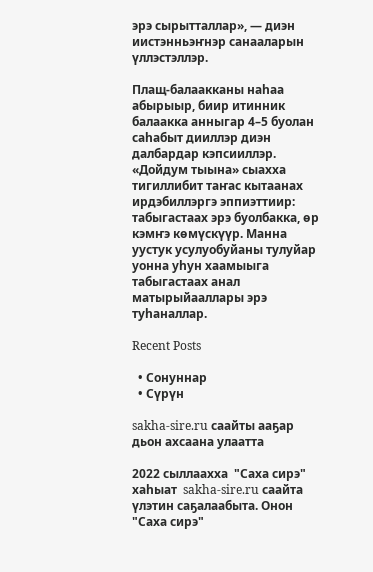эрэ сырытталлар», — диэн иистэнньэҥнэр санааларын үллэстэллэр.

Плащ-балаакканы наһаа абырыыр, биир итинник балаакка анныгар 4–5 буолан саһабыт дииллэр диэн далбардар кэпсииллэр. «Дойдум тыына» сыахха тигиллибит таҥас кытаанах ирдэбиллэргэ эппиэттиир: табыгастаах эрэ буолбакка, өр кэмҥэ көмүскүүр. Манна уустук усулуобуйаны тулуйар уонна уһун хаамыыга табыгастаах анал матырыйааллары эрэ туһаналлар.

Recent Posts

  • Сонуннар
  • Сүрүн

sakha-sire.ru саайты ааҕар дьон ахсаана улаатта

2022 сыллаахха  "Саха сирэ" хаһыат  sakha-sire.ru саайта үлэтин саҕалаабыта. Онон "Саха сирэ"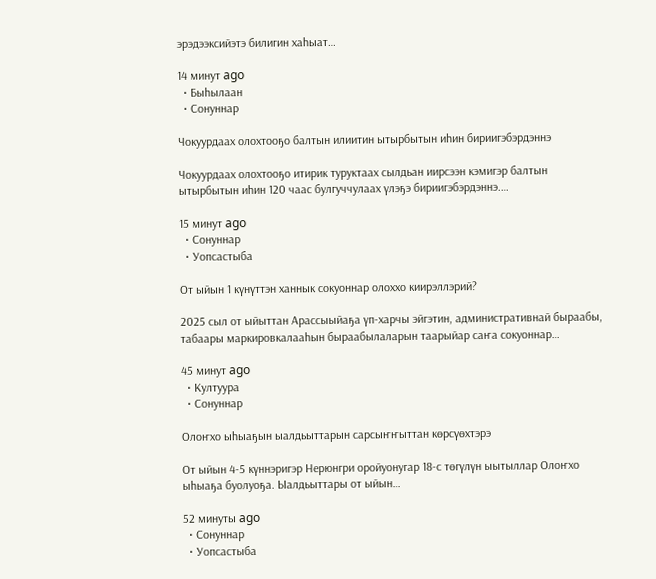эрэдээксийэтэ билигин хаһыат…

14 минут ago
  • Быһылаан
  • Сонуннар

Чокуурдаах олохтооҕо балтын илиитин ытырбытын иһин бириигэбэрдэннэ

Чокуурдаах олохтооҕо итирик туруктаах сылдьан иирсээн кэмигэр балтын ытырбытын иһин 120 чаас булгуччулаах үлэҕэ бириигэбэрдэннэ.…

15 минут ago
  • Сонуннар
  • Уопсастыба

От ыйын 1 күнүттэн ханнык сокуоннар олоххо киирэллэрий?

2025 сыл от ыйыттан Арассыыйаҕа үп-харчы эйгэтин, административнай быраабы, табаары маркировкалааһын быраабылаларын таарыйар саҥа сокуоннар…

45 минут ago
  • Култуура
  • Сонуннар

Олоҥхо ыһыаҕын ыалдьыттарын сарсыҥҥыттан көрсүөхтэрэ

От ыйын 4-5 күннэригэр Нерюнгри оройуонугар 18-с төгүлүн ыытыллар Олоҥхо ыһыаҕа буолуоҕа. Ыалдьыттары от ыйын…

52 минуты ago
  • Сонуннар
  • Уопсастыба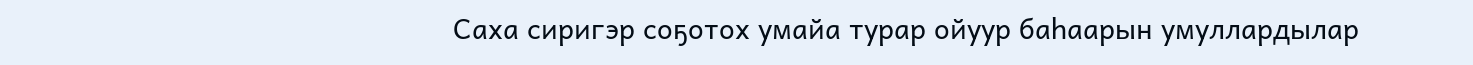Саха сиригэр соҕотох умайа турар ойуур баһаарын умуллардылар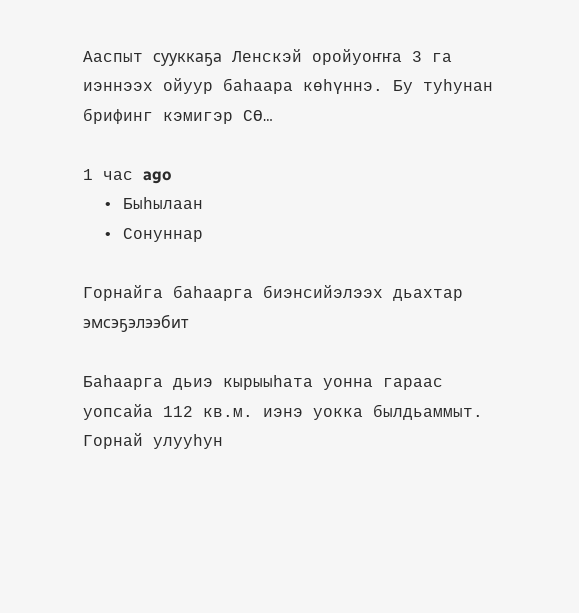Ааспыт сууккаҕа Ленскэй оройуоҥҥа 3 га иэннээх ойуур баһаара көһүннэ. Бу туһунан брифинг кэмигэр СӨ…

1 час ago
  • Быһылаан
  • Сонуннар

Горнайга баһаарга биэнсийэлээх дьахтар эмсэҕэлээбит

Баһаарга дьиэ кырыыһата уонна гараас уопсайа 112 кв.м. иэнэ уокка былдьаммыт. Горнай улууһун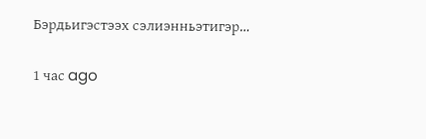Бэрдьигэстээх сэлиэнньэтигэр…

1 час ago